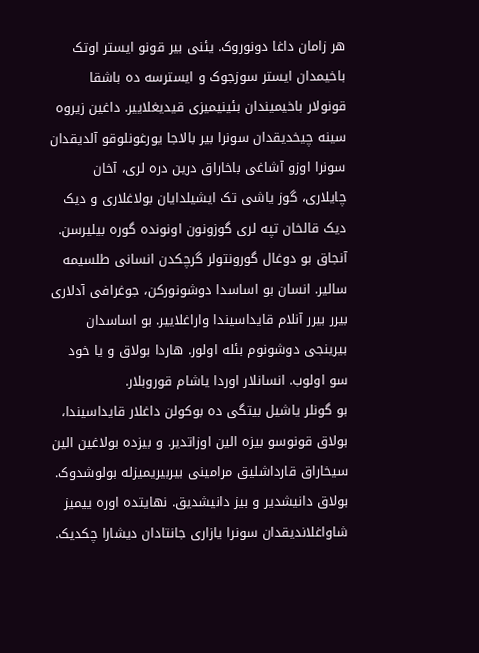هر زامان داغا دونوروک. یئنی بیر قونو ایستر اوتک باخیمدان ایستر سوزجوک و ایسترسه ده باشقا قونولار باخیمیندان بئینیمیزی قیدیغلاییر. داغین زیروه سینه چیخدیقدان سونرا بیر بالاجا یورغونلوقو آلدیقدان سونرا اوزو آشاغی باخاراق درین دره لری، آخان چایلاری، گوز یاشی تک ایشیلدایان بولاغلاری و دیک دیک قالخان تپه لری گوزونون اونونده گوره بیلیرسن. آنجاق بو دوغال گورونتولر گرچکدن انسانی طلسیمه سالیر. انسان بو اساسدا دوشونورکن، جوغرافی آدلاری بیرر بیرر آنلام قایداسیندا واراغلاییر. بو اساسدان بیرینجی دوشونوم بئله اولور. هاردا بولاق و یا خود سو اولوب. انسانلار اوردا یاشام قوروبلار.
بو گونلر یاشیل بیتگی ده بوکولن داغلار قایداسیندا، بولاق قونوسو بیزه الین اوزاتدیر. و بیزده بولاغین الین سیخاراق قارداشلیق مرامینی بیربیریمیزله بولوشدوک. بولاق دانیشدیر و بیز دانیشدیق. نهایتده اوره ییمیز شاواغلاندیقدان سونرا یازاری جانتادان دیشارا چکدیک.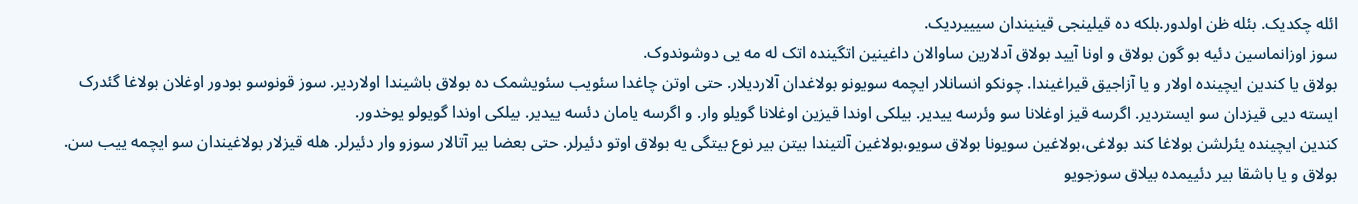ائله چکدیک. بئله ظن اولدور.بلکه ده قیلینجی قینیندان سیییردیک.
سوز اوزانماسین دئیه بو گون بولاق و اونا آیید بولاق آدلارین ساوالان داغینین اتگینده اتک له مه یی دوشوندوک.
بولاق یا کندین ایچینده اولار و یا آزاجیق قیراغیندا. چونکو انسانلار ایچمه سویونو بولاغدان آلاردیلار. حتی اوتن چاغدا سئویب سئویشمک ده بولاق باشیندا اولاردیر. سوز قونوسو بودور اوغلان بولاغا گئدرک ایسته دیی قیزدان سو ایستردیر. اگرسه قیز اوغلانا سو وئرسه ییدیر. بیلکی اوندا قیزین اوغلانا گویلو وار. و اگرسه یامان دئسه ییدیر. بیلکی اوندا گویولو یوخدور.
کندین ایچینده یئرلشن بولاغا کند بولاغی،بولاغین سویونا بولاق سویو،بولاغین آلتیندا بیتن بیر نوع بیتگی یه بولاق اوتو دئیرلر. حتی بعضا بیر آتالار سوزو وار دئیرلر. هله قیزلار بولاغیندان سو ایچمه ییب سن.
بولاق و یا باشقا بیر دئییمده بیلاق سوزجویو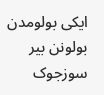ایکی بولومدن بولونن بیر سوزجوک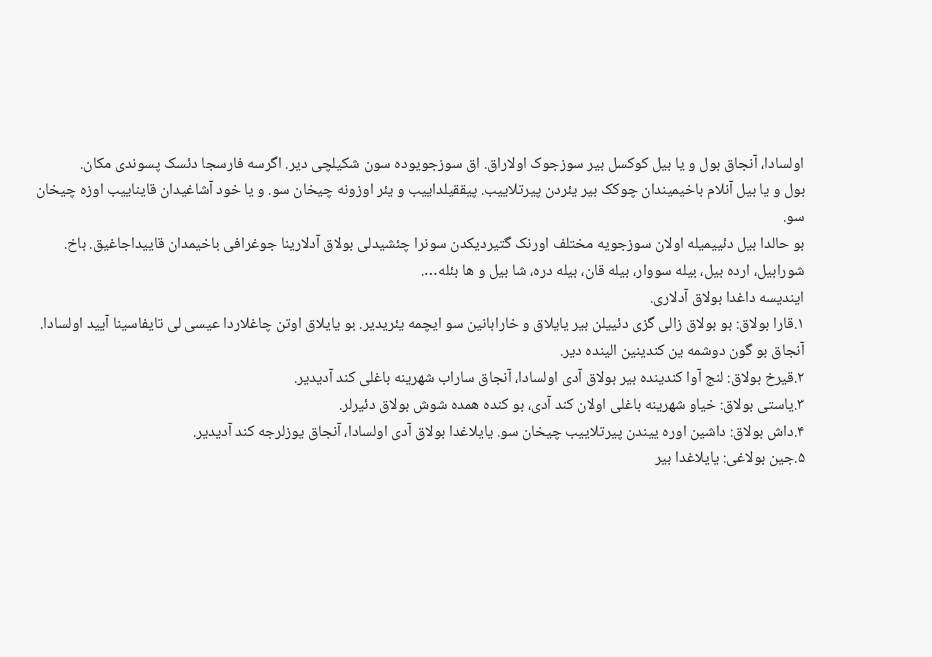اولسادا، آنجاق بول و یا بیل کوکسل بیر سوزجوک اولاراق. اق سوزجویوده سون شکیلچی دیر. اگرسه فارسجا دئسک پسوندی مکان.
بول و یا بیل آنلام باخیمیندان چوکک بیر یئردن پیرتلاییب. پیققیلداییب و یئر اوزونه چیخان سو. و یا خود آشاغیدان قایناییب اوزه چیخان سو.
بو حالدا بیل دئییمیله اولان سوزجویه مختلف اورنک گتیردیکدن سونرا چئشیدلی بولاق آدلارینا جوغرافی باخیمدان قاییداجاغیق. باخ. شورابیل، ارده بیل، بیله سووار، بیله قان، بیله دره، شا بیل و ها بئله….
ایندیسه داغدا بولاق آدلاری.
۱.قارا بولاق: بو بولاق زالی گزی دئییلن بیر یایلاق و خارابانین سو ایچمه یئریدیر. بو یایلاق اوتن چاغلاردا عیسی لی تایفاسینا آیید اولسادا. آنجاق بو گون دوشمه ین کندینین الینده دیر.
۲.قیرخ بولاق: لنج آوا کندینده بیر بولاق آدی اولسادا، آنجاق ساراب شهرینه باغلی کند آدیدیر.
۳.یاستی بولاق: خیاو شهرینه باغلی اولان کند آدی، بو کنده همده شوش بولاق دئیرلر.
۴.داش بولاق: داشین اوره ییندن پیرتلاییب چیخان سو. یایلاغدا بولاق آدی اولسادا، آنجاق یوزلرجه کند آدیدیر.
۵.جین بولاغی: یایلاغدا بیر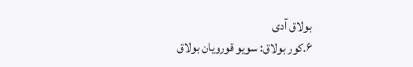بولاق آدی
۶.کور بولاق: سویو قورویان بولاق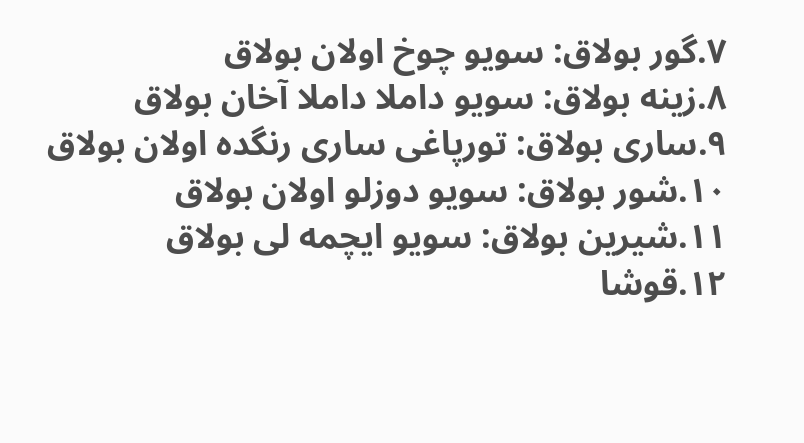۷.گور بولاق: سویو چوخ اولان بولاق
۸.زینه بولاق: سویو داملا داملا آخان بولاق
۹.ساری بولاق: تورپاغی ساری رنگده اولان بولاق
۱۰.شور بولاق: سویو دوزلو اولان بولاق
۱۱.شیرین بولاق: سویو ایچمه لی بولاق
۱۲.قوشا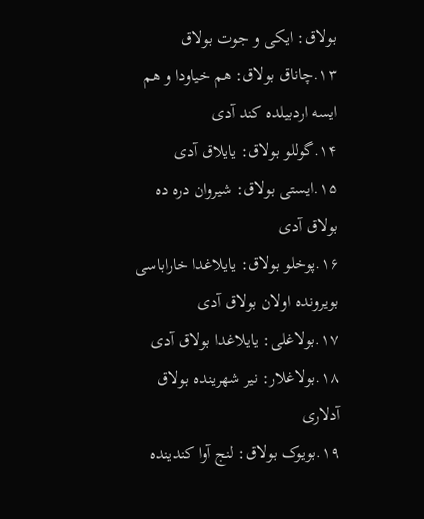بولاق: ایکی و جوت بولاق
۱۳.چاناق بولاق: هم خیاودا و هم ایسه اردبیلده کند آدی
۱۴.گوللو بولاق: یایلاق آدی
۱۵.ایستی بولاق: شیروان دره ده بولاق آدی
۱۶.پوخلو بولاق: یایلاغدا خاراباسی بویرونده اولان بولاق آدی
۱۷.بولاغلی: یایلاغدا بولاق آدی
۱۸.بولاغلار: نیر شهرینده بولاق آدلاری
۱۹.بویوک بولاق: لنج آوا کندینده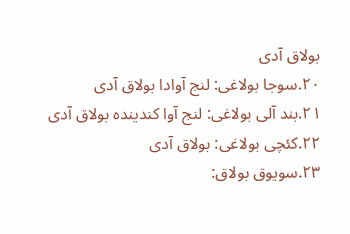بولاق آدی
۲۰.سوجا بولاغی: لنج آوادا بولاق آدی
۲۱.بند آلی بولاغی: لنج آوا کندینده بولاق آدی
۲۲.کئچی بولاغی: بولاق آدی
۲۳.سویوق بولاق: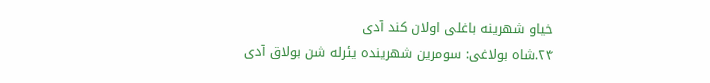خیاو شهرینه باغلی اولان کند آدی
۲۴.شاه بولاغی: سومرین شهرینده یئرله شن بولاق آدی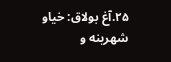۲۵.آغ بولاق: خیاو شهرینه و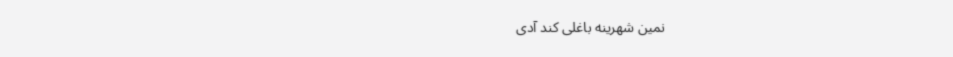نمین شهرینه باغلی کند آدی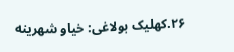۲۶.کهلیک بولاغی: خیاو شهرینه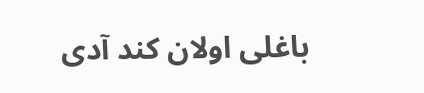باغلی اولان کند آدی